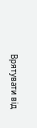Врятувати від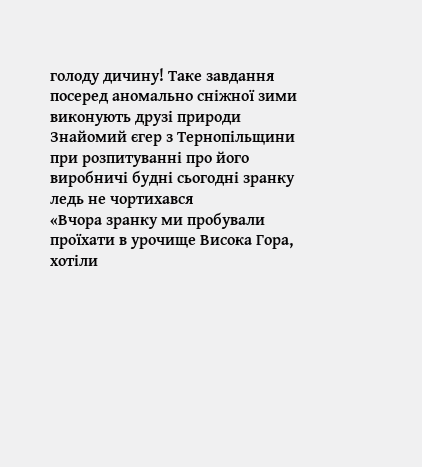голоду дичину! Таке завдання посеред аномально сніжної зими виконують друзі природи
Знайомий єгер з Тернопільщини при розпитуванні про його виробничі будні сьогодні зранку ледь не чортихався
«Вчора зранку ми пробували проїхати в урочище Висока Гора, хотіли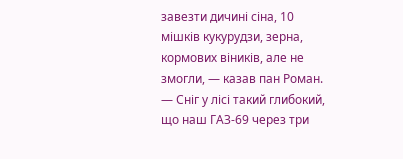завезти дичині сіна, 10 мішків кукурудзи, зерна, кормових віників, але не змогли, — казав пан Роман. — Сніг у лісі такий глибокий, що наш ГАЗ-69 через три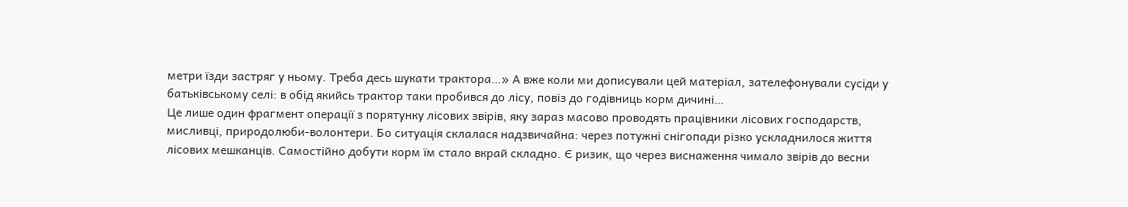метри їзди застряг у ньому. Треба десь шукати трактора…» А вже коли ми дописували цей матеріал, зателефонували сусіди у батьківському селі: в обід якийсь трактор таки пробився до лісу, повіз до годівниць корм дичині…
Це лише один фрагмент операції з порятунку лісових звірів, яку зараз масово проводять працівники лісових господарств, мисливці, природолюби-волонтери. Бо ситуація склалася надзвичайна: через потужні снігопади різко ускладнилося життя лісових мешканців. Самостійно добути корм їм стало вкрай складно. Є ризик, що через виснаження чимало звірів до весни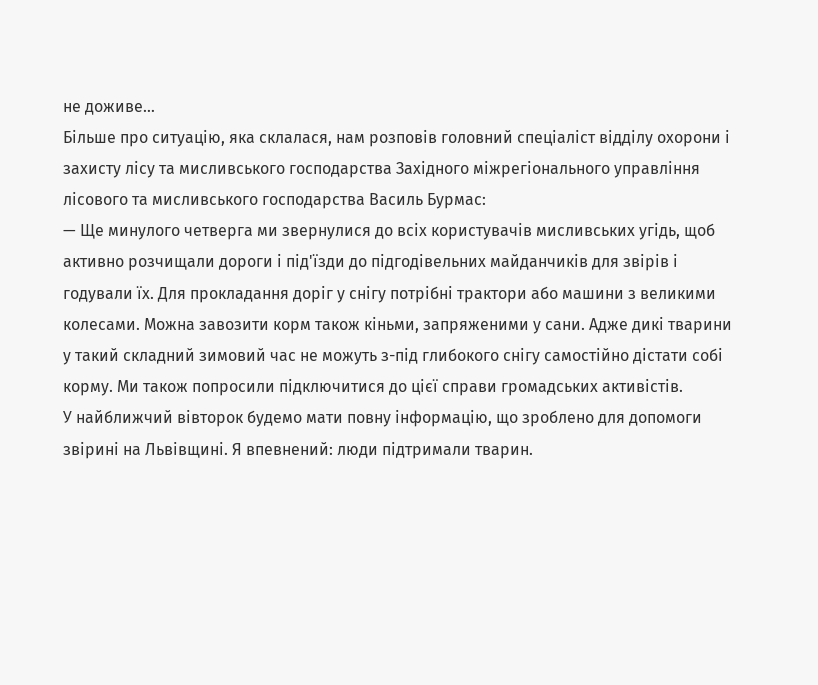не доживе…
Більше про ситуацію, яка склалася, нам розповів головний спеціаліст відділу охорони і захисту лісу та мисливського господарства Західного міжрегіонального управління лісового та мисливського господарства Василь Бурмас:
— Ще минулого четверга ми звернулися до всіх користувачів мисливських угідь, щоб активно розчищали дороги і під'їзди до підгодівельних майданчиків для звірів і годували їх. Для прокладання доріг у снігу потрібні трактори або машини з великими колесами. Можна завозити корм також кіньми, запряженими у сани. Адже дикі тварини у такий складний зимовий час не можуть з-під глибокого снігу самостійно дістати собі корму. Ми також попросили підключитися до цієї справи громадських активістів.
У найближчий вівторок будемо мати повну інформацію, що зроблено для допомоги звірині на Львівщині. Я впевнений: люди підтримали тварин.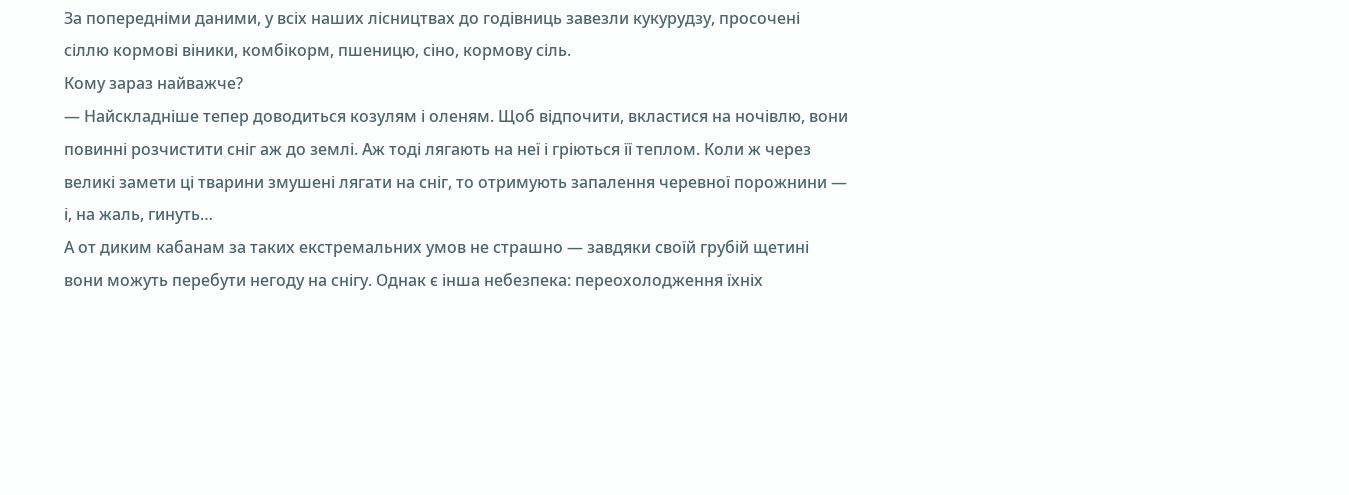За попередніми даними, у всіх наших лісництвах до годівниць завезли кукурудзу, просочені сіллю кормові віники, комбікорм, пшеницю, сіно, кормову сіль.
Кому зараз найважче?
— Найскладніше тепер доводиться козулям і оленям. Щоб відпочити, вкластися на ночівлю, вони повинні розчистити сніг аж до землі. Аж тоді лягають на неї і гріються її теплом. Коли ж через великі замети ці тварини змушені лягати на сніг, то отримують запалення черевної порожнини — і, на жаль, гинуть…
А от диким кабанам за таких екстремальних умов не страшно — завдяки своїй грубій щетині вони можуть перебути негоду на снігу. Однак є інша небезпека: переохолодження їхніх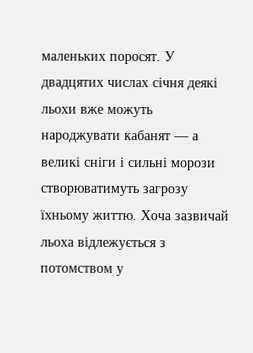маленьких поросят. У двадцятих числах січня деякі льохи вже можуть народжувати кабанят — а великі сніги і сильні морози створюватимуть загрозу їхньому життю. Хоча зазвичай льоха відлежується з потомством у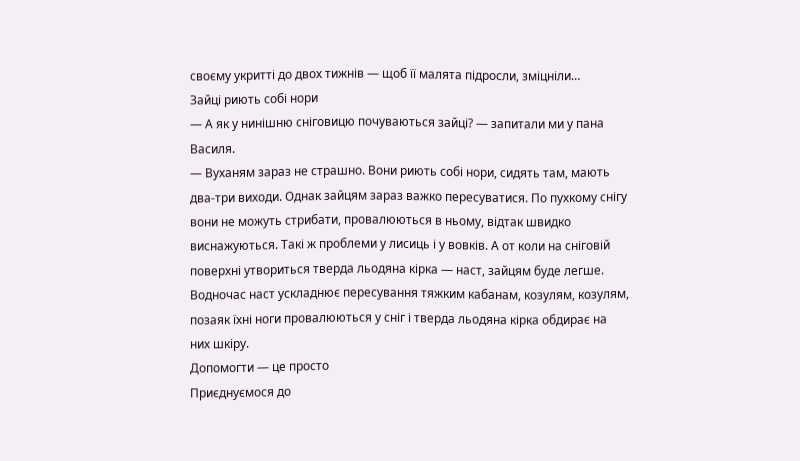своєму укритті до двох тижнів — щоб її малята підросли, зміцніли…
Зайці риють собі нори
— А як у нинішню сніговицю почуваються зайці? — запитали ми у пана Василя.
— Вуханям зараз не страшно. Вони риють собі нори, сидять там, мають два-три виходи. Однак зайцям зараз важко пересуватися. По пухкому снігу вони не можуть стрибати, провалюються в ньому, відтак швидко виснажуються. Такі ж проблеми у лисиць і у вовків. А от коли на сніговій поверхні утвориться тверда льодяна кірка — наст, зайцям буде легше. Водночас наст ускладнює пересування тяжким кабанам, козулям, козулям, позаяк їхні ноги провалюються у сніг і тверда льодяна кірка обдирає на них шкіру.
Допомогти — це просто
Приєднуємося до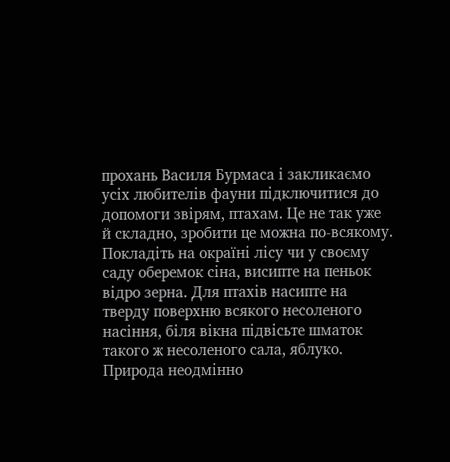прохань Василя Бурмаса і закликаємо усіх любителів фауни підключитися до допомоги звірям, птахам. Це не так уже й складно, зробити це можна по-всякому. Покладіть на окраїні лісу чи у своєму саду оберемок сіна, висипте на пеньок відро зерна. Для птахів насипте на тверду поверхню всякого несоленого насіння, біля вікна підвісьте шматок такого ж несоленого сала, яблуко. Природа неодмінно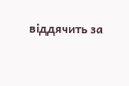віддячить за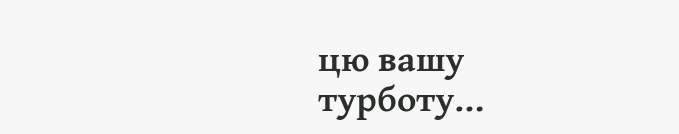цю вашу турботу…